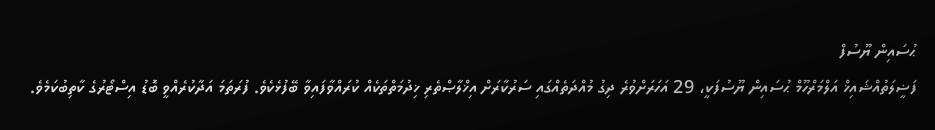ޙުސައިން ޔޫސުފް
ފަޟީލަތުއްޝައިޚް އަލްމަރްހޫމް ޙުސައިން ޔޫސުފަކީ، 29 އަހަރަށްވުރެ ދިގު މުއްދަތެއްގައި ސަރުކާރަށް އިޚްލާޞްތެރި ޚިދުމަތްތަކެއް ކުރައްވާފައިވާ ބޭފުޅެކެވެ. ފުރަތަމަ އަދާކުރެއްވީ ބޮޑު އިސްޓޯރުގެ ކާތިބުކަމެވެ.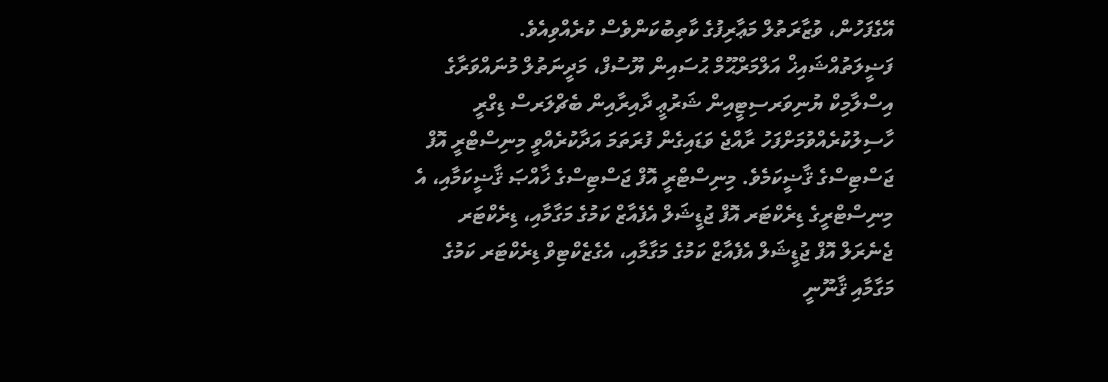އޭގެފަހުން، ވުޒާރަތުލް މަޢާރިފުގެ ކާތިބުކަންވެސް ކުރެއްވިއެވެ.
ފަޟީލަތުއްޝައިޚް އަލްމަރްޙޫމް ޙުސައިން ޔޫސުފް، މަދީނަތުލް މުނައްވަރާގެ އިސްލާމިކް ޔުނިވަރސިޓީއިން ޝަރުޢީ ދާއިރާއިން ބެޗްލަރސް ޑިގްރީ ހާސިލުކުރެއްވުމަށްފަހު ރާއްޖެ ވަޑައިގެން ފުރަތަމަ އަދާކުރެއްވީ މިނިސްޓްރީ އޮފް ޖަސްޓިސްގެ ޤާޟީކަމެވެ. މިނިސްޓްރީ އޮފް ޖަސްޓިސްގެ ޚާއްޞަ ޤާޟީކަމާއި، އެ މިނިސްޓްރީގެ ޑިރެކްޓަރ އޮފް ޖުޑީޝަލް އެފެއާޒް ކަމުގެ މަގާމާއި، ޑިރެކްޓަރ ޖެނެރަލް އޮފް ޖުޑީޝަލް އެފެއާޒް ކަމުގެ މަގާމާއި، އެގެޒެކްޓިވް ޑިރެކްޓަރ ކަމުގެ މަގާމާއި ޤާނޫނީ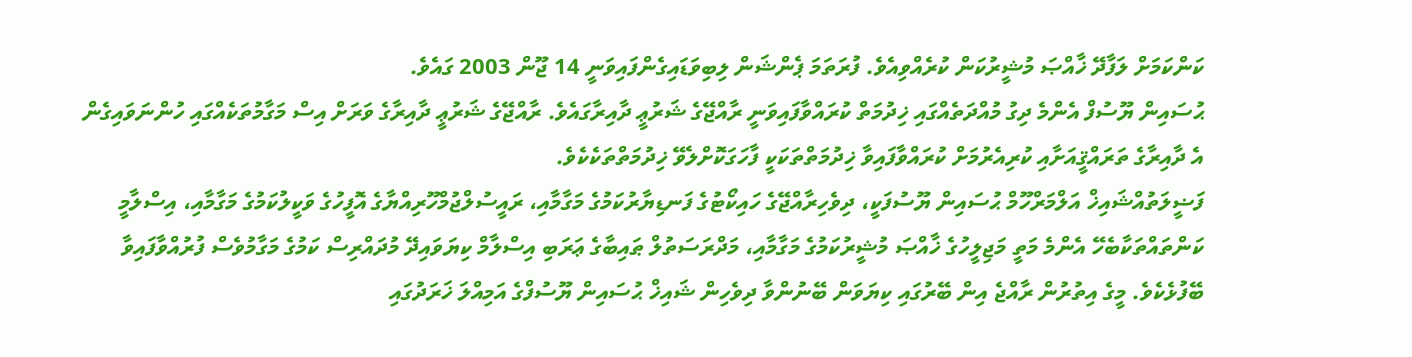ކަންކަމަށް ލަފާދޭ ޚާއްޞަ މުޝީރުކަން ކުރެއްވިއެވެ. ފުރަތަމަ ޕެންޝަން ލިބިވަޑައިގެންފައިވަނީ 14 ޖޫން 2003 ގައެވެ.
ޙުސައިން ޔޫސުފް އެންމެ ދިގު މުއްދަތެއްގައި ޚިދުމަތް ކުރައްވާފައިވަނީ ރާއްޖޭގެ ޝަރުޢީ ދާއިރާގައެވެ. ރާއްޖޭގެ ޝަރުޢީ ދާއިރާގެ ވަރަށް އިސް މަގާމުތަކެއްގައި ހުންނަވައިގެން އެ ދާއިރާގެ ތަރައްޤީއަށާއި ކުރިއެރުމަށް ކުރައްވާފައިވާ ޚިދުމަތްތަކަކީ ފާހަގަކޮށްލެވޭ ޚިދުމަތްތަކެކެވެ.
ފަޟީލަތުއްޝައިޚް އަލްމަރްހޫމް ޙުސައިން ޔޫސުފަކީ، ދިވެހިރާއްޖޭގެ ހައިކޯޓުގެ ފަނޑިޔާރުކަމުގެ މަގާމާއި، ރައީސުލްޖުމްހޫރިއްޔާގެ އޮފީހުގެ ވަކީލުކަމުގެ މަގާމާއި، އިސްލާމީ ކަންތައްތަކާބެހޭ އެންމެ މަތީ މަޖިލީހުގެ ޚާއްޞަ މުޝީރުކަމުގެ މަގާމާއި، މަދްރަސަތުލް ޠައިބާގެ ޢަރަބި އިސްލާމް ކިޔަވައިދޭ މުދައްރިސް ކަމުގެ މަގާމުވެސް ފުރުއްވާފައިވާ ބޭފުޅެކެވެ. މީގެ އިތުރުން ރާއްޖެ އިން ބޭރުގައި ކިޔަވަން ބޭނުންވާ ދިވެހިން ޝައިޚް ޙުސައިން ޔޫސުފްގެ އަމިއްލަ ޚަރަދުގައި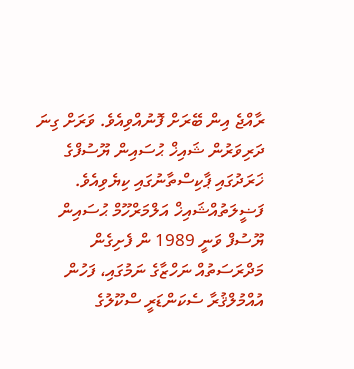ރާއްޖެ އިން ބޭރަށް ފޮނުއްވިއެވެ. ވަރަށް ގިނަ ދަރިވަރުން ޝައިޚް ޙުސައިން ޔޫސުފްގެ ޚަރަދުގައި ޕާކިސްތާނުގައި ކިޔެވިއެވެ.
ފަޟީލަތުއްޝައިޚް އަލްމަރްހޫމް ޙުސައިން ޔޫސުފް ވަނީ 1989 ން ފެށިގެން މަދްރަސަތުއް ނަހްޒާގެ ނަމުގައި، ފަހުން އުއްމުލްޤުރާ ސެކަންޑަރީ ސްކޫލުގެ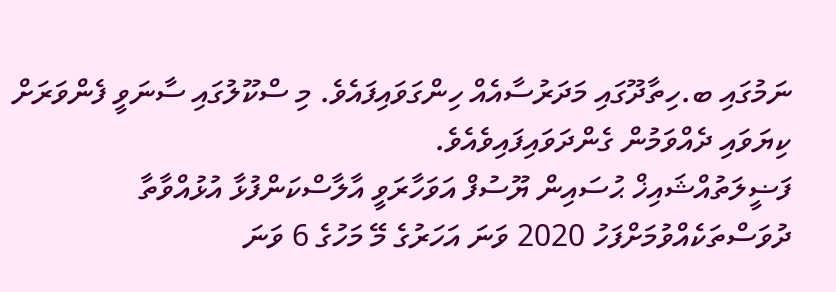ނަމުގައި ބ.ހިތާދޫގައި މަދަރުސާއެއް ހިންގަވައިފައެވެ. މި ސްކޫލުގައި ސާނަވީ ފެންވަރަށް ކިޔަވައި ދެއްވަމުން ގެންދަވައިފައިވެއެވެ.
ފަޟީލަތުއްޝައިޚް ޙުސައިން ޔޫސުފް އަވަހާރަވީ އާލާސްކަންފުޅާ އުޅުއްވާތާ ދުވަސްތަކެއްވުމަށްފަހު 2020 ވަނަ އަހަރުގެ މޭ މަހުގެ 6 ވަނަ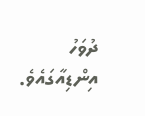ދުވަހު އިންޑިއާގައެވެ.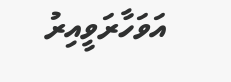އަވަހާރަވީއިރު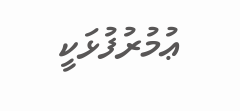ޢުމުރުފުޅަކީ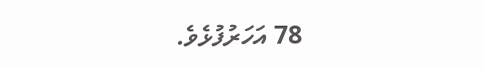78 އަހަރުފުޅެވެ.